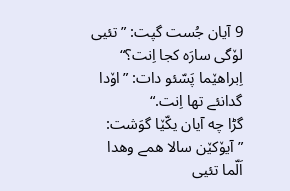9 آیان جُست گپت: ”تئیی لۆگی سارَه کجا اِنت؟“ اِبراهێما پَسّئو دات: ”اۆدا گدانئے تها اِنت.“
گڑا چه آیان یکّێا گوَشت: ”آیۆکێن سالا همے وهدا اَلّما تئیی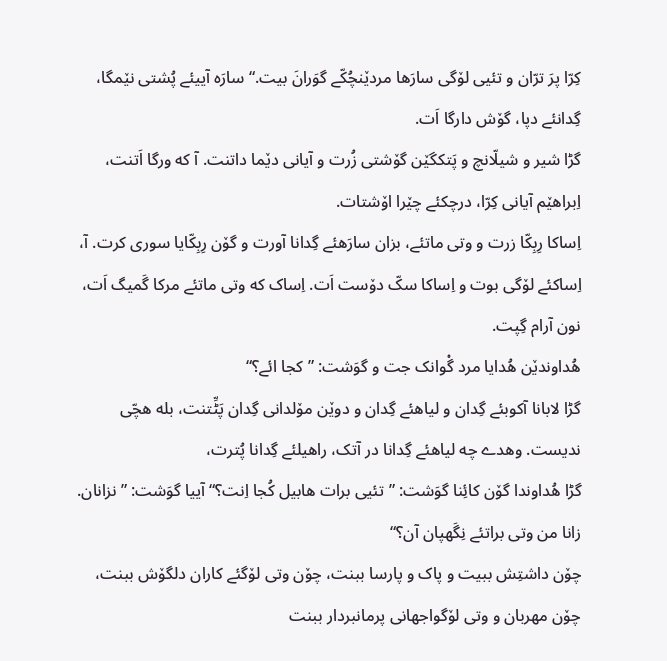کِرّا پرَ ترّان و تئیی لۆگی سارَها مردێنچُکّے گوَرانَ بیت.“ سارَه آییئے پُشتی نێمگا، گِدانئے دپا، گۆش دارگا اَت.
گڑا شیر و شیلّانچ و پَتکگێن گۆشتی زُرت و آیانی دێما داتنت. آ که ورگا اَتنت، اِبراهێم آیانی کِرّا، درچکئے چێرا اۆشتات.
اِساکا رِبِکّا زرت و وتی ماتئے، بزان سارَهئے گِدانا آورت و گۆن رِبِکّایا سوری کرت. آ، اِساکئے لۆگی بوت و اِساکا سکّ دۆست اَت. اِساک که وتی ماتئے مرکا گَمیگ اَت، نون آرام گِپت.
هُداوندێن هُدایا مرد گْوانک جت و گوَشت: ”کجا ائے؟“
گڑا لابانا آکوبئے گِدان و لیاهئے گِدان و دوێن مۆلدانی گِدان پَٹِّتنت، بله هچّی ندیست. وهدے چه لیاهئے گِدانا در آتک، راهیلئے گِدانا پُترت،
گڑا هُداوندا گۆن کائِنا گوَشت: ”تئیی برات هابیل کُجا اِنت؟“ آییا گوَشت: ”نزانان. زانا من وتی براتئے نِگَهپان آن؟“
چۆن داشتِش ببیت و پاک و پارسا ببنت، چۆن وتی لۆگئے کاران دلگۆش ببنت، چۆن مهربان و وتی لۆگواجهانی پرمانبردار ببنت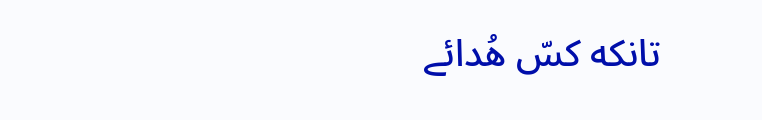تانکه کسّ هُدائے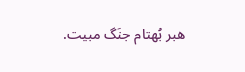هبر بُهتام جنَگ مبیت.